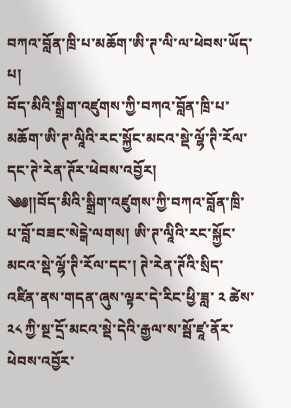བཀའ་བློན་ཁྲི་པ་མཆོག་ཨི་ཊ་ལི་ལ་ཕེབས་ཡོད་པ།
བོད་མིའི་སྒྲིག་འཛུགས་ཀྱི་བཀའ་བློན་ཁྲི་པ་མཆོག་ཨི་ཊ་ལཱིའི་རང་སྐྱོང་མངའ་སྡེ་ལྷོ་ཊི་རོལ་དང་ཊེ་རེན་ཊོར་ཕེབས་འབྱོར།
༄༅༎བོད་མིའི་སྒྲིག་འཛུགས་ཀྱི་བཀའ་བློན་ཁྲི་པ་བློ་བཟང་སེངྒེ་ལགས། ཨི་ཊ་ལཱིའི་རང་སྐྱོང་མངའ་སྡེ་ལྷོ་ཊི་རོལ་དང་། ཊེ་རེན་ཊོའི་སྲིད་འཛིན་ནས་གདན་ཞུས་ལྟར་དེ་རིང་ཕྱི་ཟླ་ ༢ ཚེས་ ༢༨ ཀྱི་སྔ་དྲོ་མངའ་སྡེ་དེའི་རྒྱལ་ས་སྦོ་ཛཱ་ནོར་ཕེབས་འབྱོར་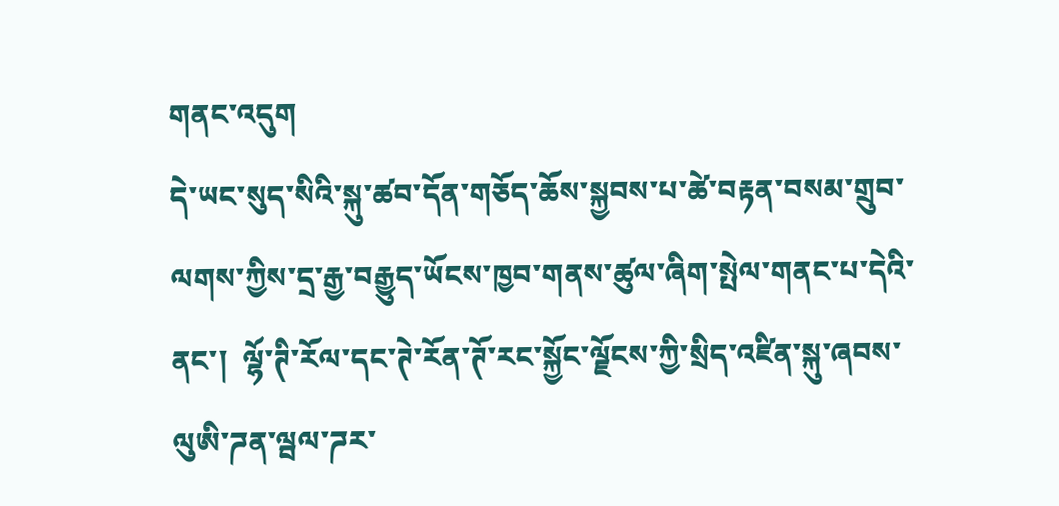གནང་འདུག
དེ་ཡང་སུད་སིའི་སྐུ་ཚབ་དོན་གཅོད་ཆོས་སྐྱབས་པ་ཚེ་བརྟན་བསམ་གྲུབ་ལགས་ཀྱིས་དྲ་རྒྱ་བརྒྱུད་ཡོངས་ཁྱབ་གནས་ཚུལ་ཞིག་སྤེལ་གནང་པ་དེའི་ནང་།  ལྷོ་ཊི་རོལ་དང་ཊེ་རོན་ཊོ་རང་སྐྱོང་ལྗོངས་ཀྱི་སྲིད་འཛིན་སྐུ་ཞབས་ལུཨི་ཌན་ལྦལ་ཌར་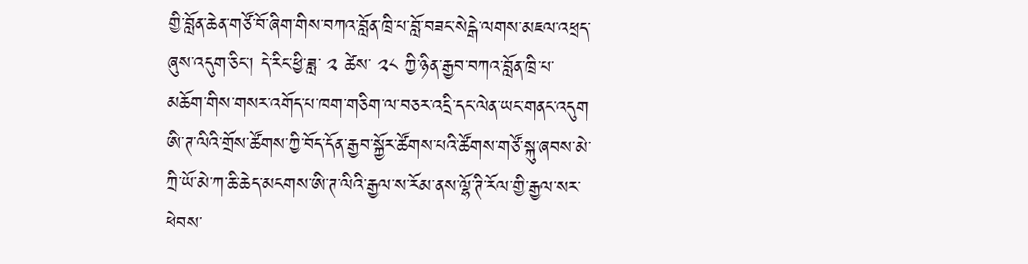གྱི་བློན་ཆེན་གཙོ་བོ་ཞིག་གིས་བཀའ་བློན་ཁྲི་པ་བློ་བཟང་སེངྒེ་ལགས་མཇལ་འཕྲད་ཞུས་འདུག་ཅིང་། དེ་རིང་ཕྱི་ཟླ་ ༢ ཚེས་ ༢༨ ཀྱི་ཉིན་རྒྱབ་བཀའ་བློན་ཁྲི་པ་མཆོག་གིས་གསར་འགོད་པ་ཁག་གཅིག་ལ་བཅར་འདྲི་དང་ལེན་ཡང་གནང་འདུག
ཨི་ཊ་ལིའི་གྲོས་ཚོགས་ཀྱི་བོད་དོན་རྒྱབ་སྐྱོར་ཚོགས་པའི་ཚོགས་གཙོ་སྐུ་ཞབས་མེ་ཀྲི་ཡོ་མེ་ཀ་ཆི་ཆེད་མངགས་ཨི་ཊ་ལིའི་རྒྱལ་ས་རོམ་ནས་ལྷོ་ཊི་རོལ་གྱི་རྒྱལ་སར་ཕེབས་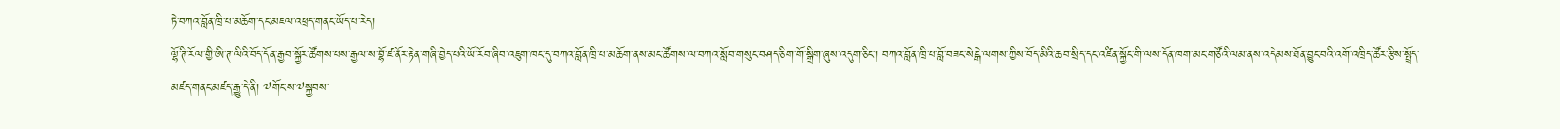ཏེ་བཀའ་བློན་ཁྲི་པ་མཆོག་དང་མཇལ་འཕྲད་གནང་ཡོད་པ་རེད།
ལྷོ་ཊི་རོལ་གྱི་ཨི་ཊ་ལིའི་བོད་དོན་རྒྱབ་སྐྱོར་ཚོགས་པས་རྒྱལ་ས་བྷོ་ཛ་ནོར་རྟེན་གཞི་བྱེད་པའི་ཡོ་རོབ་ཞིབ་འཇུག་ཁང་དུ་བཀའ་བློན་ཁྲི་པ་མཆོག་ནས་མང་ཚོགས་ལ་བཀའ་སློབ་གསུང་བཤད་ཅིག་གོ་སྒྲིག་ཞུས་འདུག་ཅིང་། བཀའ་བློན་ཁྲི་པ་བློ་བཟང་སེངྒེ་ལགས་ཀྱིས་བོད་མིའི་ཆབ་སྲིད་དང་འཛིན་སྐྱོང་གི་ལས་དོན་ཁག་མང་གཙོའི་ལམ་ནས་འདེམས་ཐོན་བྱུང་བའི་འགོ་འཁྲིད་ཚོར་རྩིས་སྤྲོད་མཛད་གནང་མཛད་རྒྱུ་དེ་ནི། ༧གོང་ས་༧སྐྱབས་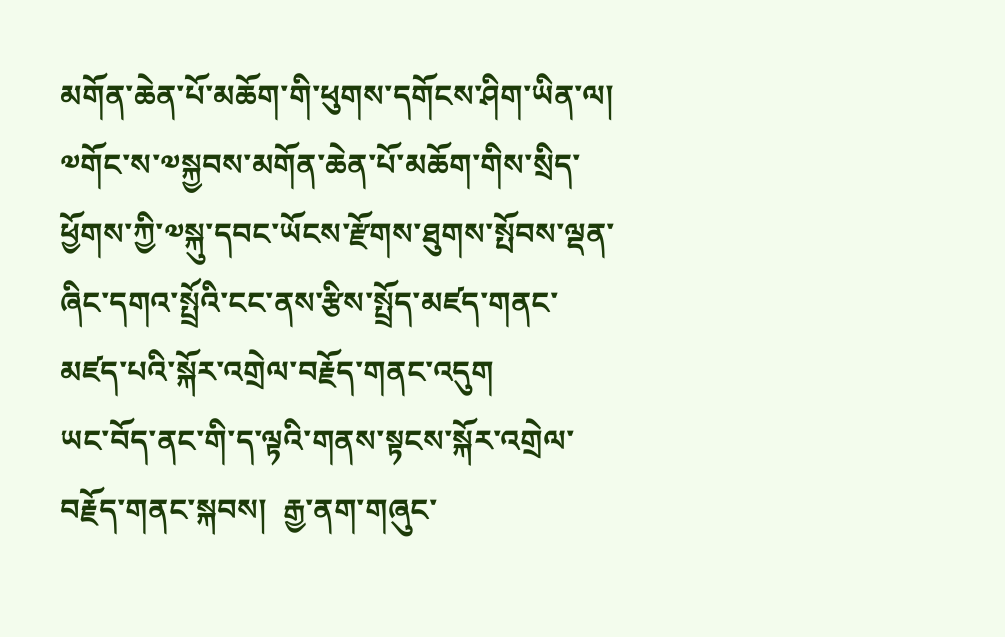མགོན་ཆེན་པོ་མཆོག་གི་ཕུགས་དགོངས་ཤིག་ཡིན་ལ། ༧གོང་ས་༧སྐྱབས་མགོན་ཆེན་པོ་མཆོག་གིས་སྲིད་ཕྱོགས་ཀྱི་༧སྐུ་དབང་ཡོངས་རྫོགས་ཐུགས་སྤོབས་ལྡན་ཞིང་དགའ་སྤྲོའི་ངང་ནས་རྩིས་སྤྲོད་མཛད་གནང་མཛད་པའི་སྐོར་འགྲེལ་བརྗོད་གནང་འདུག
ཡང་བོད་ནང་གི་ད་ལྟའི་གནས་སྟངས་སྐོར་འགྲེལ་བརྗོད་གནང་སྐབས།  རྒྱ་ནག་གཞུང་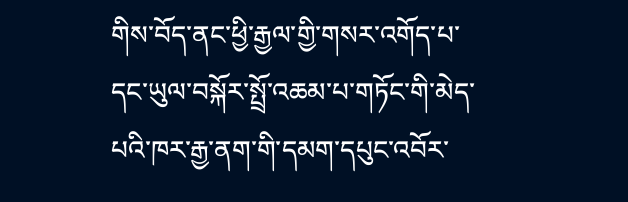གིས་བོད་ནང་ཕྱི་རྒྱལ་གྱི་གསར་འགོད་པ་དང་ཡུལ་བསྐོར་སྤྲོ་འཆམ་པ་གཏོང་གི་མེད་པའི་ཁར་རྒྱ་ནག་གི་དམག་དཔུང་འབོར་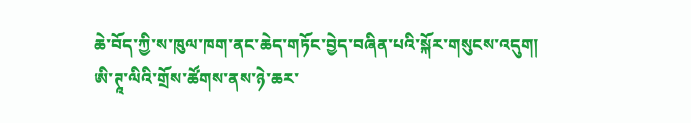ཆེ་བོད་ཀྱི་ས་ཁུལ་ཁག་ནང་ཆེད་གཏོང་བྱེད་བཞིན་པའི་སྐོར་གསུངས་འདུག།
ཨི་ཊཱ་ལིའི་གྲོས་ཚོགས་ནས་ཉེ་ཆར་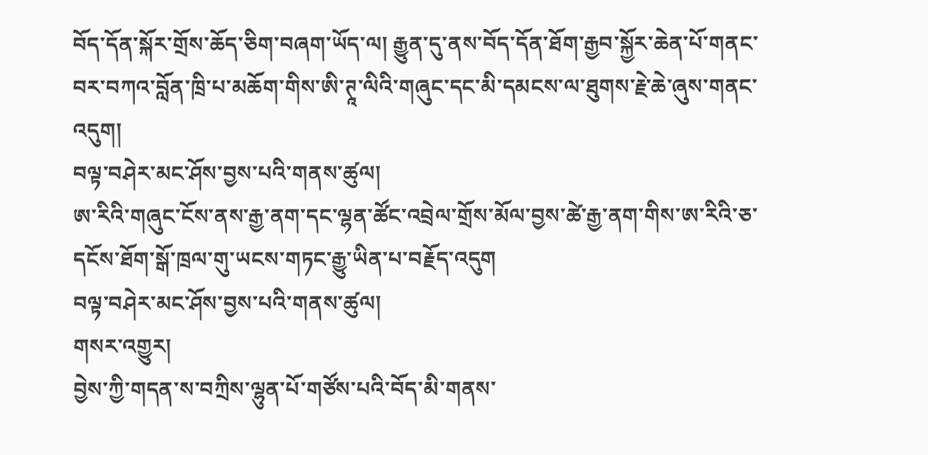བོད་དོན་སྐོར་གྲོས་ཆོད་ཅིག་བཞག་ཡོད་ལ། རྒྱུན་དུ་ནས་བོད་དོན་ཐོག་རྒྱབ་སྐྱོར་ཆེན་པོ་གནང་བར་བཀའ་བློན་ཁྲི་པ་མཆོག་གིས་ཨི་ཊཱ་ལིའི་གཞུང་དང་མི་དམངས་ལ་ཐུགས་རྗེ་ཆེ་ཞུས་གནང་འདུག།
བལྟ་བཤེར་མང་ཤོས་བྱས་པའི་གནས་ཚུལ།
ཨ་རིའི་གཞུང་ངོས་ནས་རྒྱ་ནག་དང་ལྷན་ཚོང་འབྲེལ་གྲོས་མོལ་བྱས་ཚེ་རྒྱ་ནག་གིས་ཨ་རིའི་ཅ་དངོས་ཐོག་སྒོ་ཁྲལ་གུ་ཡངས་གཏང་རྒྱུ་ཡིན་པ་བརྗོད་འདུག
བལྟ་བཤེར་མང་ཤོས་བྱས་པའི་གནས་ཚུལ།
གསར་འགྱུར།
བྱེས་ཀྱི་གདན་ས་བཀྲིས་ལྷུན་པོ་གཙོས་པའི་བོད་མི་གནས་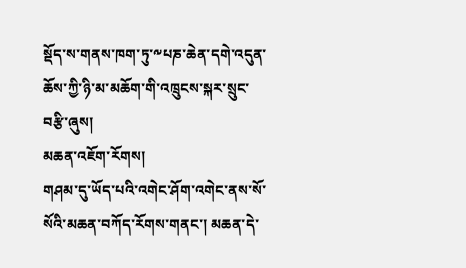སྡོད་ས་གནས་ཁག་ཏུ་༸པཎ་ཆེན་དགེ་འདུན་ཆོས་ཀྱི་ཉི་མ་མཆོག་གི་འཁྲུངས་སྐར་སྲུང་བརྩི་ཞུས།
མཆན་འཇོག་རོགས།
གཤམ་དུ་ཡོད་པའི་འགེང་ཤོག་འགེང་ནས་སོ་སོའི་མཆན་བཀོད་རོགས་གནང་། མཆན་དེ་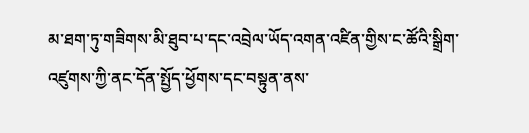མ་ཐག་ཏུ་གཟིགས་མི་ཐུབ་པ་དང་འབྲེལ་ཡོད་འགན་འཛིན་གྱིས་ང་ཚོའི་སྒྲིག་འཛུགས་ཀྱི་ནང་དོན་སྤྱོད་ཕྱོགས་དང་བསྟུན་ནས་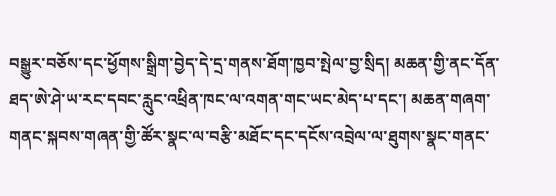བསྒྱུར་བཅོས་དང་ཕྱོགས་སྒྲིག་བྱེད་དེ་དྲ་གནས་ཐོག་ཁྱབ་སྤེལ་བྱ་སྲིད། མཆན་གྱི་ནང་དོན་ཐད་ཨེ་ཤེ་ཡ་རང་དབང་རླུང་འཕྲིན་ཁང་ལ་འགན་གང་ཡང་མེད་པ་དང་། མཆན་གཞག་གནང་སྐབས་གཞན་གྱི་ཚོར་སྣང་ལ་བརྩི་མཐོང་དང་དངོས་འབྲེལ་ལ་ཐུགས་སྣང་གནང་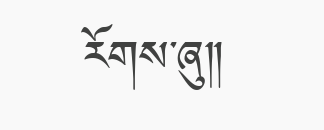རོགས་ཞུ༎